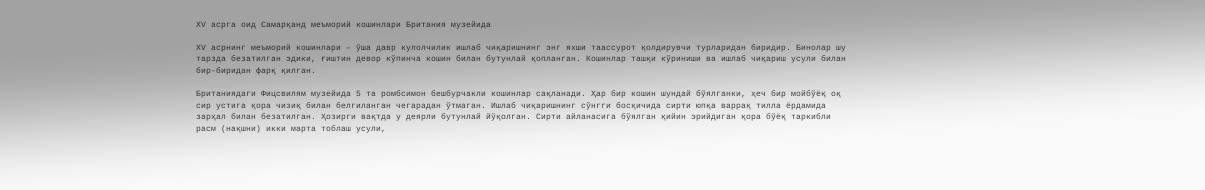ХV асрга оид Самарқанд меъморий кошинлари Британия музейида

ХV асрнинг меъморий кошинлари – ўша давр кулолчилик ишлаб чиқаришнинг энг яхши таассурот қолдирувчи турларидан биридир. Бинолар шу тарзда безатилган эдики, ғиштин девор кўпинча кошин билан бутунлай қопланган. Кошинлар ташқи кўриниши ва ишлаб чиқариш усули билан бир-биридан фарқ қилган.

Британиядаги Фицсвилям музейида 5 та ромбсимон бешбурчакли кошинлар сақланади. Ҳар бир кошин шундай бўялганки, ҳеч бир мойбўёқ оқ сир устига қора чизиқ билан белгиланган чегарадан ўтмаган. Ишлаб чиқаришнинг сўнгги босқичида сирти юпқа варрақ тилла ёрдамида зарҳал билан безатилган. Ҳозирги вақтда у деярли бутунлай йўқолган. Сирти айланасига бўялган қийин эрийдиган қора бўёқ таркибли расм (нақшни) икки марта тоблаш усули,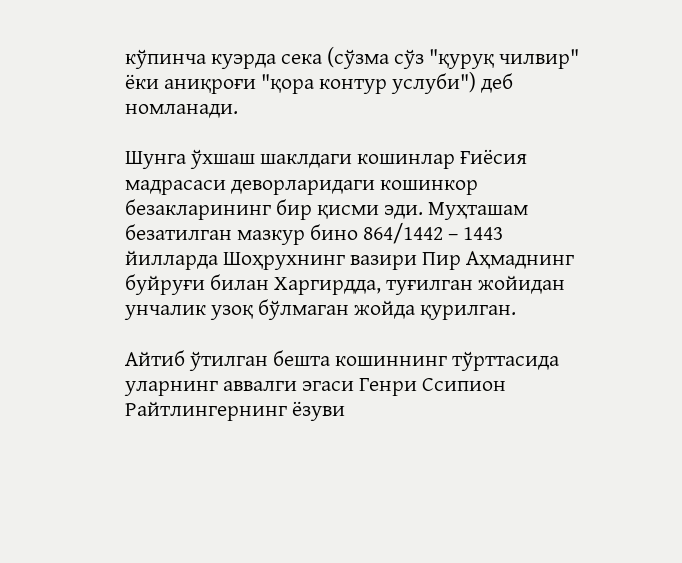кўпинча куэрда сека (сўзма сўз "қуруқ чилвир" ёки аниқроғи "қора контур услуби") деб номланади.

Шунга ўхшаш шаклдаги кошинлар Ғиёсия мадрасаси деворларидаги кошинкор безакларининг бир қисми эди. Муҳташам безатилган мазкур бино 864/1442 – 1443 йилларда Шоҳрухнинг вазири Пир Аҳмаднинг буйруғи билан Харгирдда, туғилган жойидан унчалик узоқ бўлмаган жойда қурилган.

Айтиб ўтилган бешта кошиннинг тўрттасида уларнинг аввалги эгаси Генри Ссипион Райтлингернинг ёзуви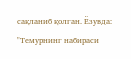сақланиб қолган. Ёзувда: "Темурнинг набираси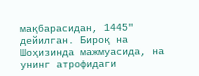мақбарасидан, 1445" дейилган. Бироқ на Шоҳизинда мажмуасида, на унинг атрофидаги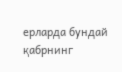ерларда бундай қабрнинг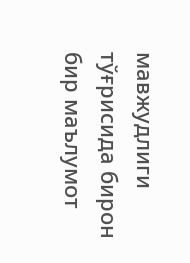мавжудлиги тўғрисида бирон бир маълумот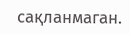сақланмаган.